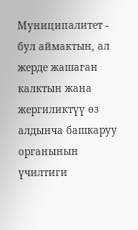Муниципалитет - бул аймактын, ал жерде жашаган калктын жана жергиликтүү өз алдынча башкаруу органынын үчилтиги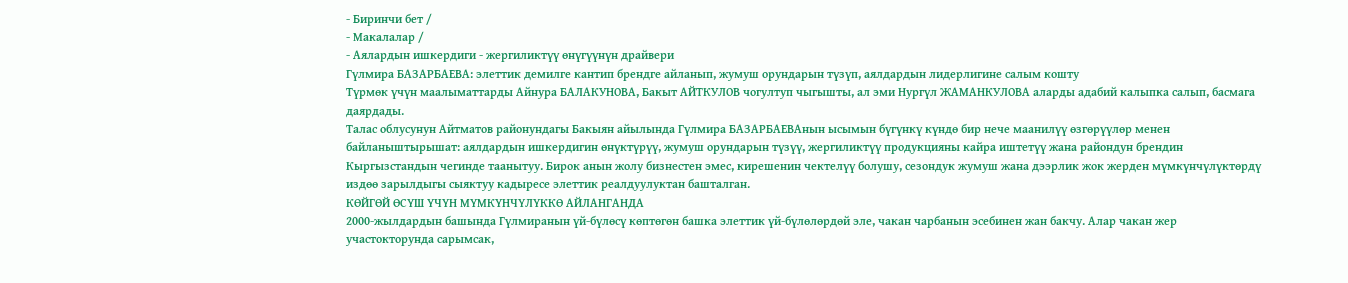- Биринчи бет /
- Макалалар /
- Аялардын ишкердиги - жергиликтүү өнүгүүнүн драйвери
Гүлмира БАЗАРБАЕВА: элеттик демилге кантип брендге айланып, жумуш орундарын түзүп, аялдардын лидерлигине салым кошту
Түрмөк үчүн маалыматтарды Айнура БАЛАКУНОВА, Бакыт АЙТКУЛОВ чогултуп чыгышты, ал эми Нургүл ЖАМАНКУЛОВА аларды адабий калыпка салып, басмага даярдады.
Талас облусунун Айтматов районундагы Бакыян айылында Гүлмира БАЗАРБАЕВАнын ысымын бүгүнкү күндө бир нече маанилүү өзгөрүүлөр менен байланыштырышат: аялдардын ишкердигин өнүктүрүү, жумуш орундарын түзүү, жергиликтүү продукцияны кайра иштетүү жана райондун брендин Кыргызстандын чегинде таанытуу. Бирок анын жолу бизнестен эмес, кирешенин чектелүү болушу, сезондук жумуш жана дээрлик жок жерден мүмкүнчүлүктөрдү издөө зарылдыгы сыяктуу кадыресе элеттик реалдуулуктан башталган.
КӨЙГӨЙ ӨСҮШ ҮЧҮН МҮМКҮНЧҮЛҮККӨ АЙЛАНГАНДА
2000-жылдардын башында Гүлмиранын үй-бүлөсү көптөгөн башка элеттик үй-бүлөлөрдөй эле, чакан чарбанын эсебинен жан бакчу. Алар чакан жер участокторунда сарымсак,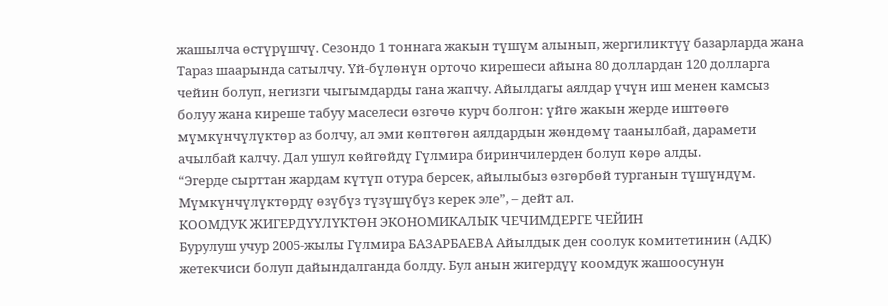жашылча өстүрүшчү. Сезондо 1 тоннага жакын түшүм алынып, жергиликтүү базарларда жана Тараз шаарында сатылчу. Үй-бүлөнүн орточо кирешеси айына 80 доллардан 120 долларга чейин болуп, негизги чыгымдарды гана жапчу. Айылдагы аялдар үчүн иш менен камсыз болуу жана киреше табуу маселеси өзгөчө курч болгон: үйгө жакын жерде иштөөгө мүмкүнчүлүктөр аз болчу, ал эми көптөгөн аялдардын жөндөмү таанылбай, дарамети ачылбай калчу. Дал ушул көйгөйдү Гүлмира биринчилерден болуп көрө алды.
“Эгерде сырттан жардам күтүп отура берсек, айылыбыз өзгөрбөй турганын түшүндүм. Мүмкүнчүлүктөрдү өзүбүз түзүшүбүз керек эле”, – дейт ал.
КООМДУК ЖИГЕРДҮҮЛҮКТӨН ЭКОНОМИКАЛЫК ЧЕЧИМДЕРГЕ ЧЕЙИН
Бурулуш учур 2005-жылы Гүлмира БАЗАРБАЕВА Айылдык ден соолук комитетинин (АДК) жетекчиси болуп дайындалганда болду. Бул анын жигердүү коомдук жашоосунун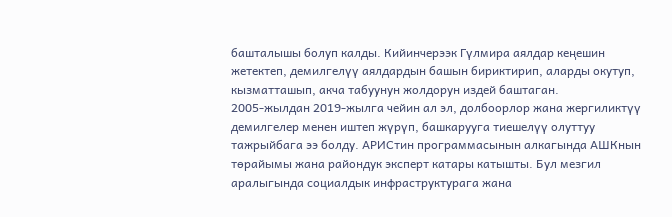башталышы болуп калды. Кийинчерээк Гүлмира аялдар кеңешин жетектеп, демилгелүү аялдардын башын бириктирип, аларды окутуп, кызматташып, акча табуунун жолдорун издей баштаган.
2005-жылдан 2019-жылга чейин ал эл, долбоорлор жана жергиликтүү демилгелер менен иштеп жүрүп, башкарууга тиешелүү олуттуу тажрыйбага ээ болду. АРИСтин программасынын алкагында АШКнын төрайымы жана райондук эксперт катары катышты. Бул мезгил аралыгында социалдык инфраструктурага жана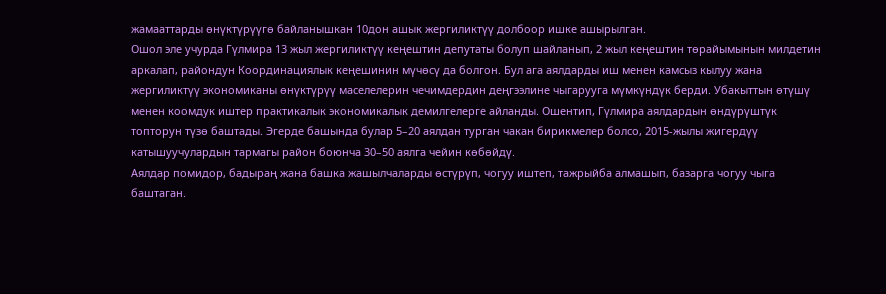жамааттарды өнүктүрүүгө байланышкан 10дон ашык жергиликтүү долбоор ишке ашырылган.
Ошол эле учурда Гүлмира 13 жыл жергиликтүү кеңештин депутаты болуп шайланып, 2 жыл кеңештин төрайымынын милдетин аркалап, райондун Координациялык кеңешинин мүчөсү да болгон. Бул ага аялдарды иш менен камсыз кылуу жана жергиликтүү экономиканы өнүктүрүү маселелерин чечимдердин деңгээлине чыгарууга мүмкүндүк берди. Убакыттын өтүшү менен коомдук иштер практикалык экономикалык демилгелерге айланды. Ошентип, Гүлмира аялдардын өндүрүштүк топторун түзө баштады. Эгерде башында булар 5–20 аялдан турган чакан бирикмелер болсо, 2015-жылы жигердүү катышуучулардын тармагы район боюнча 30–50 аялга чейин көбөйдү.
Аялдар помидор, бадыраң жана башка жашылчаларды өстүрүп, чогуу иштеп, тажрыйба алмашып, базарга чогуу чыга баштаган.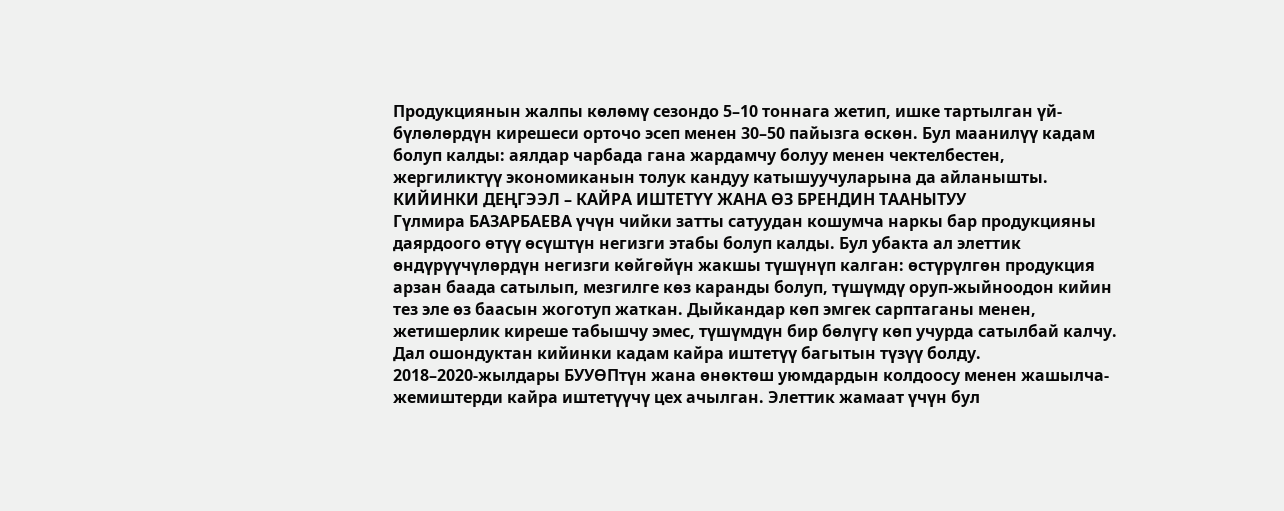Продукциянын жалпы көлөмү сезондо 5–10 тоннага жетип, ишке тартылган үй-бүлөлөрдүн кирешеси орточо эсеп менен 30–50 пайызга өскөн. Бул маанилүү кадам болуп калды: аялдар чарбада гана жардамчу болуу менен чектелбестен, жергиликтүү экономиканын толук кандуу катышуучуларына да айланышты.
КИЙИНКИ ДЕҢГЭЭЛ – КАЙРА ИШТЕТҮҮ ЖАНА ӨЗ БРЕНДИН ТААНЫТУУ
Гүлмира БАЗАРБАЕВА үчүн чийки затты сатуудан кошумча наркы бар продукцияны даярдоого өтүү өсүштүн негизги этабы болуп калды. Бул убакта ал элеттик өндүрүүчүлөрдүн негизги көйгөйүн жакшы түшүнүп калган: өстүрүлгөн продукция арзан баада сатылып, мезгилге көз каранды болуп, түшүмдү оруп-жыйноодон кийин тез эле өз баасын жоготуп жаткан. Дыйкандар көп эмгек сарптаганы менен, жетишерлик киреше табышчу эмес, түшүмдүн бир бөлүгү көп учурда сатылбай калчу. Дал ошондуктан кийинки кадам кайра иштетүү багытын түзүү болду.
2018–2020-жылдары БУУӨПтүн жана өнөктөш уюмдардын колдоосу менен жашылча-жемиштерди кайра иштетүүчү цех ачылган. Элеттик жамаат үчүн бул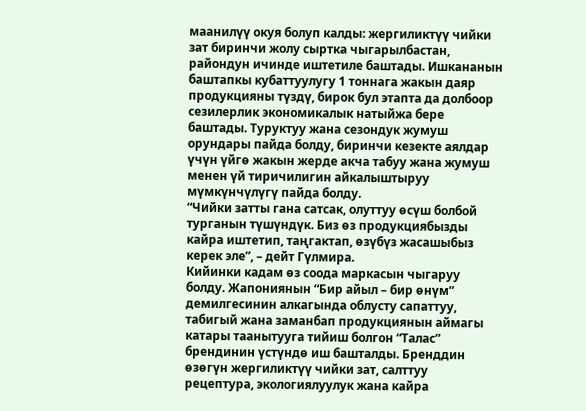маанилүү окуя болуп калды: жергиликтүү чийки зат биринчи жолу сыртка чыгарылбастан, райондун ичинде иштетиле баштады. Ишкананын баштапкы кубаттуулугу 1 тоннага жакын даяр продукцияны түздү, бирок бул этапта да долбоор сезилерлик экономикалык натыйжа бере баштады. Туруктуу жана сезондук жумуш орундары пайда болду, биринчи кезекте аялдар үчүн үйгө жакын жерде акча табуу жана жумуш менен үй тиричилигин айкалыштыруу мүмкүнчүлүгү пайда болду.
“Чийки затты гана сатсак, олуттуу өсүш болбой турганын түшүндүк. Биз өз продукциябызды кайра иштетип, таңгактап, өзүбүз жасашыбыз керек эле”, – дейт Гүлмира.
Кийинки кадам өз соода маркасын чыгаруу болду. Жапониянын “Бир айыл – бир өнүм” демилгесинин алкагында облусту сапаттуу, табигый жана заманбап продукциянын аймагы катары таанытууга тийиш болгон “Талас” брендинин үстүндө иш башталды. Бренддин өзөгүн жергиликтүү чийки зат, салттуу рецептура, экологиялуулук жана кайра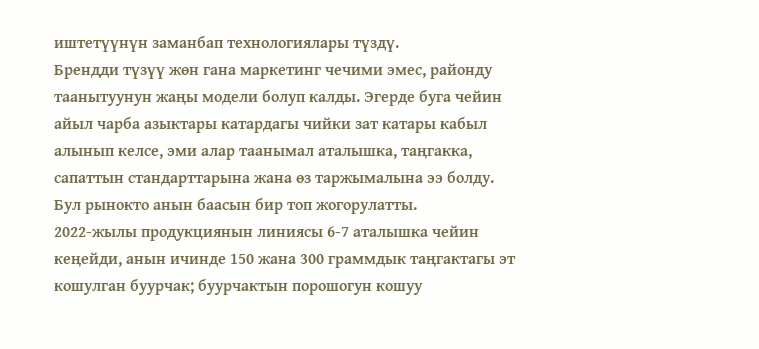иштетүүнүн заманбап технологиялары түздү.
Брендди түзүү жөн гана маркетинг чечими эмес, районду таанытуунун жаңы модели болуп калды. Эгерде буга чейин айыл чарба азыктары катардагы чийки зат катары кабыл алынып келсе, эми алар таанымал аталышка, таңгакка, сапаттын стандарттарына жана өз таржымалына ээ болду. Бул рынокто анын баасын бир топ жогорулатты.
2022-жылы продукциянын линиясы 6-7 аталышка чейин кеңейди, анын ичинде 150 жана 300 граммдык таңгактагы эт кошулган буурчак; буурчактын порошогун кошуу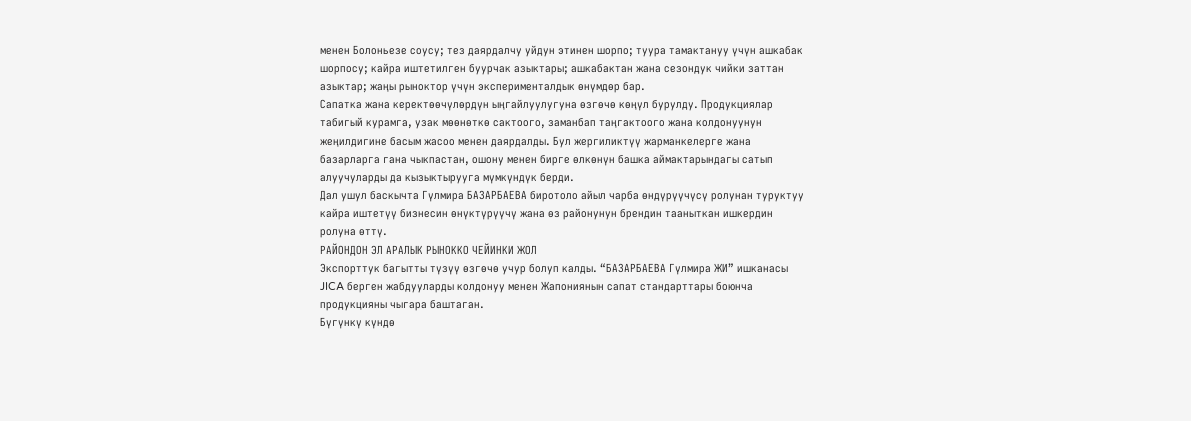менен Болоньезе соусу; тез даярдалчу уйдун этинен шорпо; туура тамактануу үчүн ашкабак шорпосу; кайра иштетилген буурчак азыктары; ашкабактан жана сезондук чийки заттан азыктар; жаңы рыноктор үчүн эксперименталдык өнүмдөр бар.
Сапатка жана керектөөчүлөрдүн ыңгайлуулугуна өзгөчө көңүл бурулду. Продукциялар табигый курамга, узак мөөнөткө сактоого, заманбап таңгактоого жана колдонуунун жеңилдигине басым жасоо менен даярдалды. Бул жергиликтүү жарманкелерге жана базарларга гана чыкпастан, ошону менен бирге өлкөнүн башка аймактарындагы сатып алуучуларды да кызыктырууга мүмкүндүк берди.
Дал ушул баскычта Гүлмира БАЗАРБАЕВА биротоло айыл чарба өндүрүүчүсү ролунан туруктуу кайра иштетүү бизнесин өнүктүрүүчү жана өз районунун брендин тааныткан ишкердин ролуна өттү.
РАЙОНДОН ЭЛ АРАЛЫК РЫНОККО ЧЕЙИНКИ ЖОЛ
Экспорттук багытты түзүү өзгөчө учур болуп калды. “БАЗАРБАЕВА Гүлмира ЖИ” ишканасы JICA берген жабдууларды колдонуу менен Жапониянын сапат стандарттары боюнча продукцияны чыгара баштаган.
Бүгүнкү күндө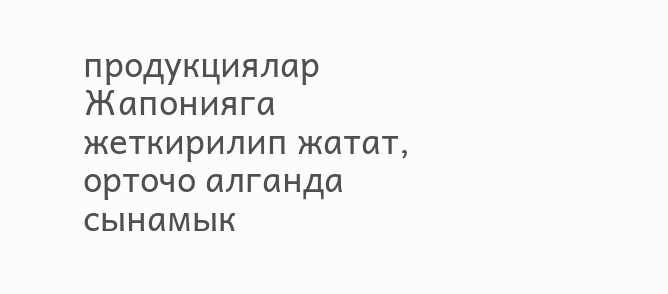продукциялар Жапонияга жеткирилип жатат, орточо алганда сынамык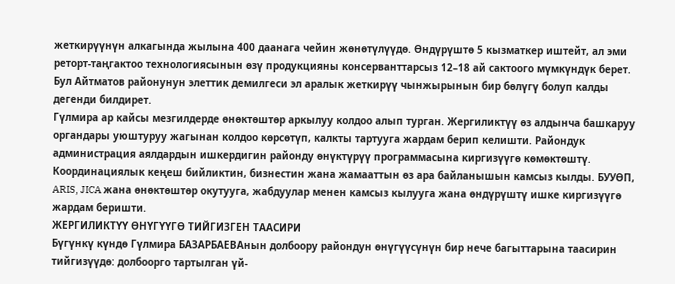жеткирүүнүн алкагында жылына 400 даанага чейин жөнөтүлүүдө. Өндүрүштө 5 кызматкер иштейт, ал эми реторт-таңгактоо технологиясынын өзү продукцияны консерванттарсыз 12–18 ай сактоого мүмкүндүк берет. Бул Айтматов районунун элеттик демилгеси эл аралык жеткирүү чынжырынын бир бөлүгү болуп калды дегенди билдирет.
Гүлмира ар кайсы мезгилдерде өнөктөштөр аркылуу колдоо алып турган. Жергиликтүү өз алдынча башкаруу органдары уюштуруу жагынан колдоо көрсөтүп, калкты тартууга жардам берип келишти. Райондук администрация аялдардын ишкердигин районду өнүктүрүү программасына киргизүүгө көмөктөштү. Координациялык кеңеш бийликтин, бизнестин жана жамааттын өз ара байланышын камсыз кылды. БУУӨП, ARIS, JICA жана өнөктөштөр окутууга, жабдуулар менен камсыз кылууга жана өндүрүштү ишке киргизүүгө жардам беришти.
ЖЕРГИЛИКТҮҮ ӨНҮГҮҮГӨ ТИЙГИЗГЕН ТААСИРИ
Бүгүнкү күндө Гүлмира БАЗАРБАЕВАнын долбоору райондун өнүгүүсүнүн бир нече багыттарына таасирин тийгизүүдө: долбоорго тартылган үй-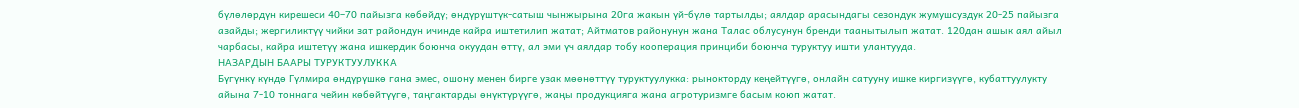бүлөлөрдүн кирешеси 40–70 пайызга көбөйдү; өндүрүштүк-сатыш чынжырына 20га жакын үй-бүлө тартылды; аялдар арасындагы сезондук жумушсуздук 20-25 пайызга азайды; жергиликтүү чийки зат райондун ичинде кайра иштетилип жатат; Айтматов районунун жана Талас облусунун бренди таанытылып жатат. 120дан ашык аял айыл чарбасы, кайра иштетүү жана ишкердик боюнча окуудан өттү, ал эми үч аялдар тобу кооперация принциби боюнча туруктуу ишти улантууда.
НАЗАРДЫН БААРЫ ТУРУКТУУЛУККА
Бүгүнкү күндө Гүлмира өндүрүшкө гана эмес, ошону менен бирге узак мөөнөттүү туруктуулукка: рынокторду кеңейтүүгө, онлайн сатууну ишке киргизүүгө, кубаттуулукту айына 7-10 тоннага чейин көбөйтүүгө, таңгактарды өнүктүрүүгө, жаңы продукцияга жана агротуризмге басым коюп жатат.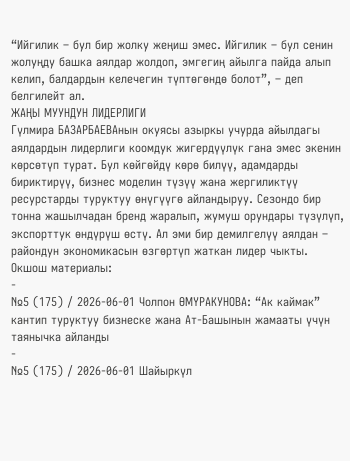“Ийгилик – бул бир жолку жеңиш эмес. Ийгилик – бул сенин жолуңду башка аялдар жолдоп, эмгегиң айылга пайда алып келип, балдардын келечегин түптөгөндө болот”, – деп белгилейт ал.
ЖАҢЫ МУУНДУН ЛИДЕРЛИГИ
Гүлмира БАЗАРБАЕВАнын окуясы азыркы учурда айылдагы аялдардын лидерлиги коомдук жигердүүлүк гана эмес экенин көрсөтүп турат. Бул көйгөйдү көрө билүү, адамдарды бириктирүү, бизнес моделин түзүү жана жергиликтүү ресурстарды туруктуу өнүгүүгө айландыруу. Сезондо бир тонна жашылчадан бренд жаралып, жумуш орундары түзүлүп, экспорттук өндүрүш өстү. Ал эми бир демилгелүү аялдан – райондун экономикасын өзгөртүп жаткан лидер чыкты.
Окшош материалы:
-
№5 (175) / 2026-06-01 Чолпон ӨМҮРАКУНОВА: “Ак каймак” кантип туруктуу бизнеске жана Ат-Башынын жамааты үчүн таянычка айланды
-
№5 (175) / 2026-06-01 Шайыркүл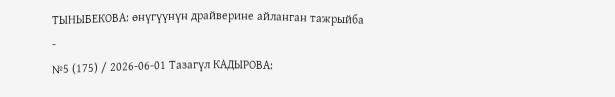ТЫНЫБЕКОВА: өнүгүүнүн драйверине айланган тажрыйба
-
№5 (175) / 2026-06-01 Тазагүл КАДЫРОВА: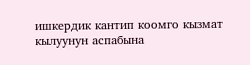ишкердик кантип коомго кызмат кылуунун аспабына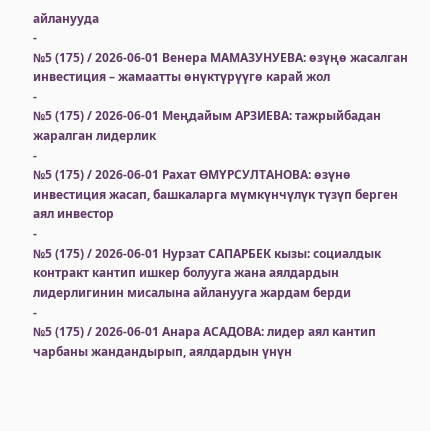айланууда
-
№5 (175) / 2026-06-01 Венера МАМАЗУНУЕВА: өзүңө жасалган инвестиция – жамаатты өнүктүрүүгө карай жол
-
№5 (175) / 2026-06-01 Меңдайым АРЗИЕВА: тажрыйбадан жаралган лидерлик
-
№5 (175) / 2026-06-01 Рахат ӨМҮРСУЛТАНОВА: өзүнө инвестиция жасап, башкаларга мүмкүнчүлүк түзүп берген аял инвестор
-
№5 (175) / 2026-06-01 Нурзат САПАРБЕК кызы: социалдык контракт кантип ишкер болууга жана аялдардын лидерлигинин мисалына айланууга жардам берди
-
№5 (175) / 2026-06-01 Анара АСАДОВА: лидер аял кантип чарбаны жандандырып, аялдардын үнүн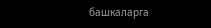башкаларга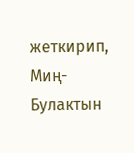жеткирип, Миң-Булактын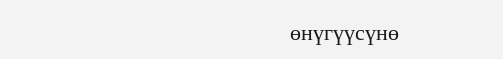өнүгүүсүнө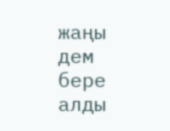жаңы дем бере алды